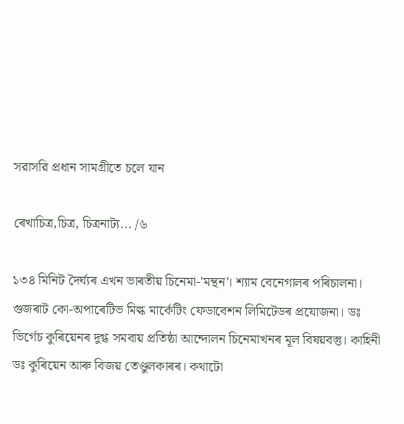সরাসরি প্রধান সামগ্রীতে চলে যান

ৰেখাচিত্র,চিত্র, চিত্রনাট্য... /৬

১৩৪ মিনিট দৈর্ঘ্যৰ এখন ভাৰতীয় চিনেমা-'মন্থন'। শ্যাম বেনেগালৰ পৰিচালনা। গুজৰাট কো-অপাৰেটিভ মিল্ক মার্কেটিং ফেডাবেশন লিমিটেডৰ প্ৰযোজনা। ডঃ ভির্গেচ কুৰিয়েনৰ দুগ্ধ সমবায় প্রতিষ্ঠা আন্দোলন চিনেমাখনৰ মূল বিষয়বস্তু। কাহিনী ডঃ কুৰিয়েন আৰু বিজয় তেণ্ডুলকাৰৰ। কথাটো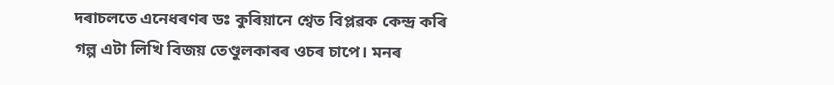দৰাচলতে এনেধৰণৰ ডঃ কুৰিয়ানে শ্বেত বিপ্লৱক কেন্দ্ৰ কৰি গল্প এটা লিখি বিজয় তেণ্ডুলকাৰৰ ওচৰ চাপে। মনৰ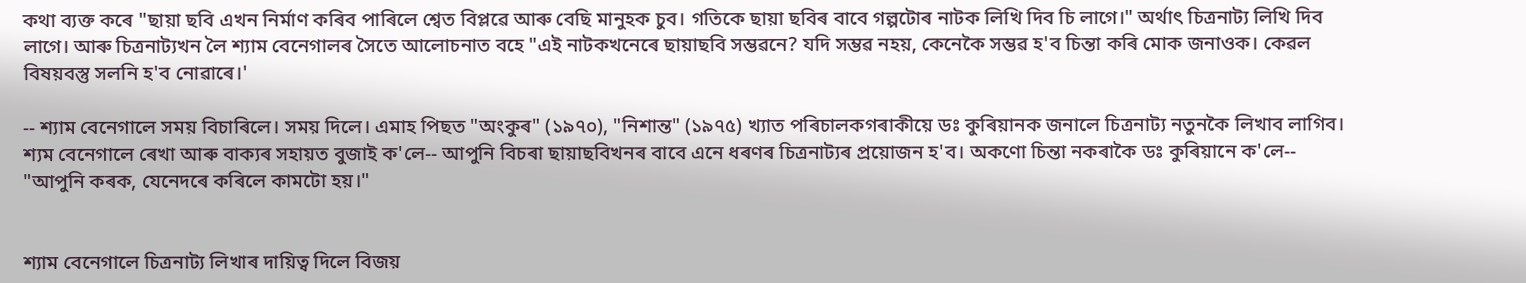কথা ব্যক্ত কৰে "ছায়া ছবি এখন নির্মাণ কৰিব পাৰিলে শ্বেত বিপ্লৱে আৰু বেছি মানুহক চুব। গতিকে ছায়া ছবিৰ বাবে গল্পটোৰ নাটক লিখি দিব চি লাগে।" অর্থাৎ চিত্রনাট্য লিখি দিব লাগে। আৰু চিত্রনাট্যখন লৈ শ্যাম বেনেগালৰ সৈতে আলোচনাত বহে "এই নাটকখনেৰে ছায়াছবি সম্ভৱনে? যদি সম্ভৱ নহয়, কেনেকৈ সম্ভৱ হ'ব চিন্তা কৰি মোক জনাওক। কেৱল বিষয়বস্তু সলনি হ'ব নোৱাৰে।'

-- শ্যাম বেনেগালে সময় বিচাৰিলে। সময় দিলে। এমাহ পিছত "অংকুৰ" (১৯৭০), "নিশান্ত" (১৯৭৫) খ্যাত পৰিচালকগৰাকীয়ে ডঃ কুৰিয়ানক জনালে চিত্রনাট্য নতুনকৈ লিখাব লাগিব। শ্যম বেনেগালে ৰেখা আৰু বাক্যৰ সহায়ত বুজাই ক'লে-- আপুনি বিচৰা ছায়াছবিখনৰ বাবে এনে ধৰণৰ চিত্ৰনাট্যৰ প্ৰয়োজন হ'ব। অকণো চিন্তা নকৰাকৈ ডঃ কুৰিয়ানে ক'লে-- "আপুনি কৰক, যেনেদৰে কৰিলে কামটো হয়।"


শ্যাম বেনেগালে চিত্রনাট্য লিখাৰ দায়িত্ব দিলে বিজয়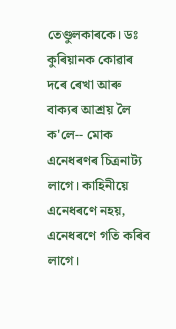তেণ্ডুলকাৰকে। ডঃ কুৰিয়ানক কোৱাৰ দৰে ৰেখা আৰু বাক্যৰ আশ্ৰয় লৈ ক'লে-- মোক এনেধৰণৰ চিত্ৰনাট্য লাগে। কাহিনীয়ে এনেধৰণে নহয়, এনেধৰণে গতি কৰিব লাগে।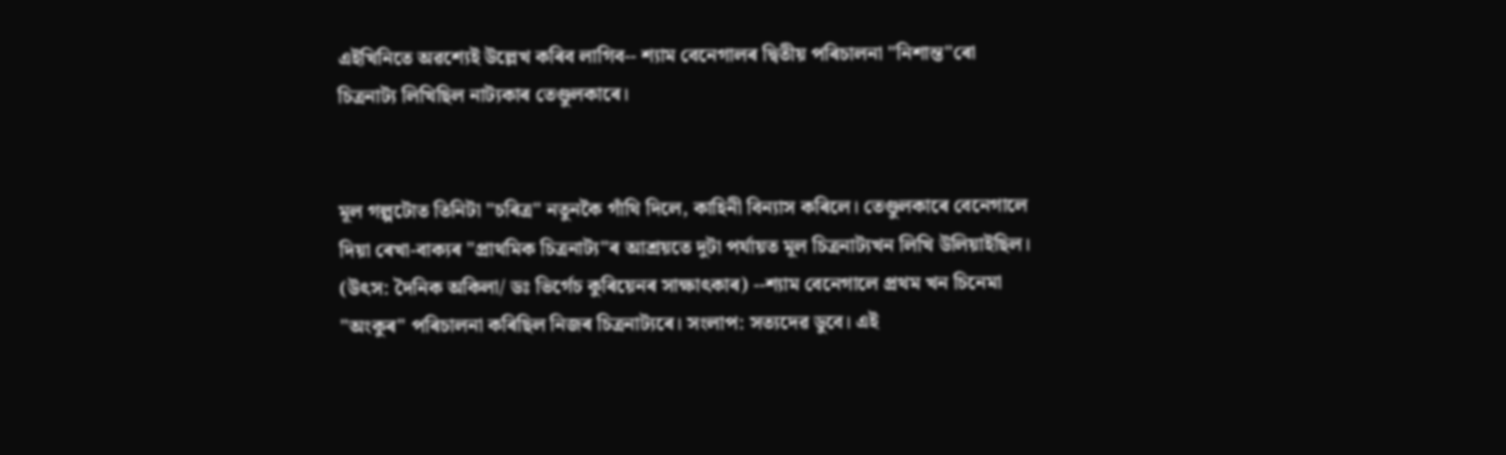এইখিনিতে অৱশ্যেই উল্লেখ কৰিব লাগিব-- শ্যাম বেনেগালৰ দ্বিতীয় পৰিচালনা "নিশান্ত"ৰো চিত্রনাট্য লিখিছিল নাট্যকাৰ তেণ্ডুলকাৰে।


মূল গল্পটোত তিনিটা "চৰিত্ৰ" নতুনকৈ গাঁথি দিলে, কাহিনী বিন্যাস কৰিলে। তেণ্ডুলকাৰে বেনেগালে দিয়া ৰেখা-বাক্যৰ "প্রাথমিক চিত্রনাট্য"ৰ আশ্রয়তে দুটা পর্যায়ত মূল চিত্রনাট্যখন লিখি উলিয়াইছিল। (উৎস: দৈনিক অকিলা/ ডঃ ভির্গেচ কুৰিয়েনৰ সাক্ষাৎকাৰ) --শ্যাম বেনেগালে প্ৰথম খন চিনেমা "অংকুৰ" পৰিচালনা কৰিছিল নিজৰ চিত্ৰনাট্যৰে। সংলাপ: সত্যদেৱ ডুবে। এই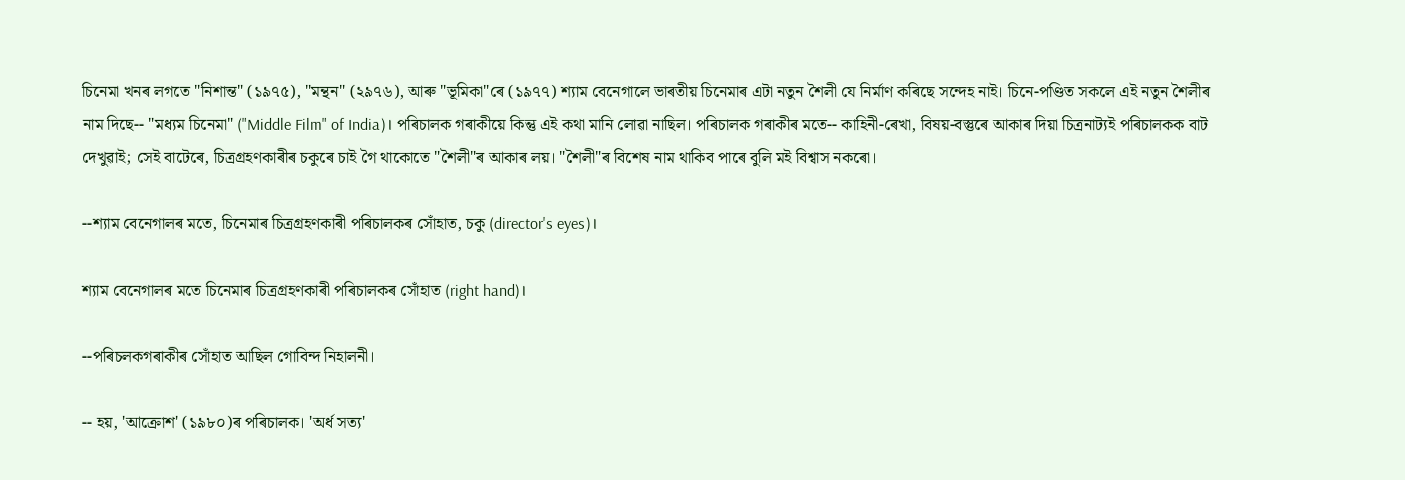চিনেমা খনৰ লগতে "নিশান্ত" (১৯৭৫), "মন্থন" (২৯৭৬), আৰু "ভূমিকা"ৰে (১৯৭৭) শ্যাম বেনেগালে ভাৰতীয় চিনেমাৰ এটা নতুন শৈলী যে নিৰ্মাণ কৰিছে সন্দেহ নাই। চিনে-পণ্ডিত সকলে এই নতুন শৈলীৰ নাম দিছে-- "মধ্যম চিনেমা" ("Middle Film" of India)। পৰিচালক গৰাকীয়ে কিন্তু এই কথা মানি লোৱা নাছিল। পৰিচালক গৰাকীৰ মতে-- কাহিনী-ৰেখা, বিষয়-বস্তুৰে আকাৰ দিয়া চিত্ৰনাট্যই পৰিচালকক বাট দেখুৱাই; সেই বাটেৰে, চিত্ৰগ্ৰহণকাৰীৰ চকুৰে চাই গৈ থাকোতে "শৈলী"ৰ আকাৰ লয়। "শৈলী"ৰ বিশেষ নাম থাকিব পাৰে বুলি মই বিশ্বাস নকৰো।

--শ্যাম বেনেগালৰ মতে, চিনেমাৰ চিত্ৰগ্ৰহণকাৰী পৰিচালকৰ সোঁহাত, চকু (director's eyes)।

শ্যাম বেনেগালৰ মতে চিনেমাৰ চিত্ৰগ্ৰহণকাৰী পৰিচালকৰ সোঁহাত (right hand)।

--পৰিচলকগৰাকীৰ সোঁহাত আছিল গোবিন্দ নিহালনী।

-- হয়, 'আক্রোশ' (১৯৮০)ৰ পৰিচালক। 'অর্ধ সত্য'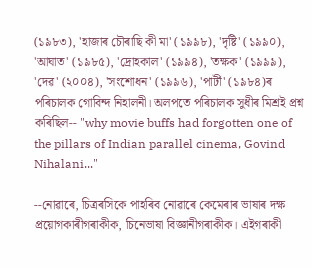(১৯৮৩), 'হাজাৰ চৌৰাছি কী মা' (১৯৯৮), 'দৃষ্টি' (১৯৯০), 'আঘাত' (১৯৮৫), 'দ্রোহকাল' (১৯৯৪), 'তক্ষক' (১৯৯৯), 'দেৱ' (২০০৪), 'সংশোধন' (১৯৯৬), 'পার্টী' (১৯৮৪)ৰ পৰিচালক গোবিন্দ নিহালনী। অলপতে পৰিচালক সুধীৰ মিশ্ৰই প্ৰশ্ন কৰিছিল-- "why movie buffs had forgotten one of the pillars of Indian parallel cinema, Govind Nihalani..."

--নোৱাৰে, চিত্ৰৰসিকে পাহৰিব নোৱাৰে কেমেৰাৰ ভাষাৰ দক্ষ প্ৰয়োগকাৰীগৰাকীক, চিনেভাষা বিজ্ঞানীগৰাকীক। এইগৰাকী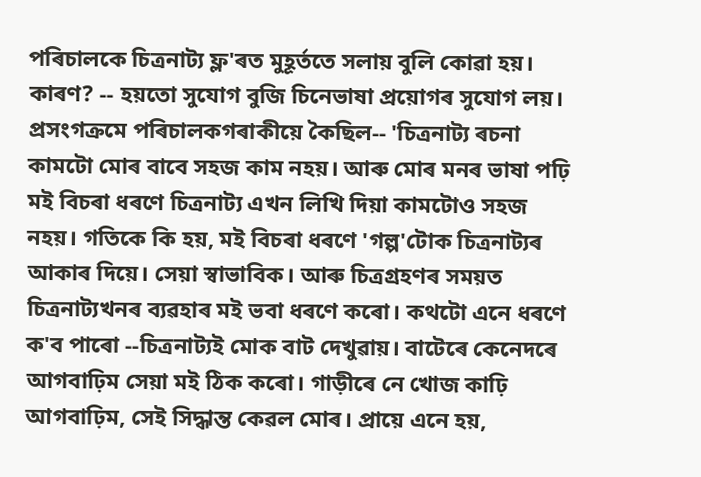পৰিচালকে চিত্রনাট্য ফ্ল'ৰত মুহূৰ্ততে সলায় বুলি কোৱা হয়। কাৰণ? -- হয়তো সুযোগ বুজি চিনেভাষা প্রয়োগৰ সুযোগ লয়। প্রসংগক্রমে পৰিচালকগৰাকীয়ে কৈছিল-- 'চিত্রনাট্য ৰচনা কামটো মোৰ বাবে সহজ কাম নহয়। আৰু মোৰ মনৰ ভাষা পঢ়ি মই বিচৰা ধৰণে চিত্রনাট্য এখন লিখি দিয়া কামটোও সহজ নহয়। গতিকে কি হয়, মই বিচৰা ধৰণে 'গল্প'টোক চিত্ৰনাট্যৰ আকাৰ দিয়ে। সেয়া স্বাভাবিক। আৰু চিত্ৰগ্ৰহণৰ সময়ত চিত্রনাট্যখনৰ ব্যৱহাৰ মই ভবা ধৰণে কৰো। কথটো এনে ধৰণে ক'ব পাৰো --চিত্রনাট্যই মোক বাট দেখুৱায়। বাটেৰে কেনেদৰে আগবাঢ়িম সেয়া মই ঠিক কৰো। গাড়ীৰে নে খোজ কাঢ়ি আগবাঢ়িম, সেই সিদ্ধান্ত কেৱল মোৰ। প্ৰায়ে এনে হয়,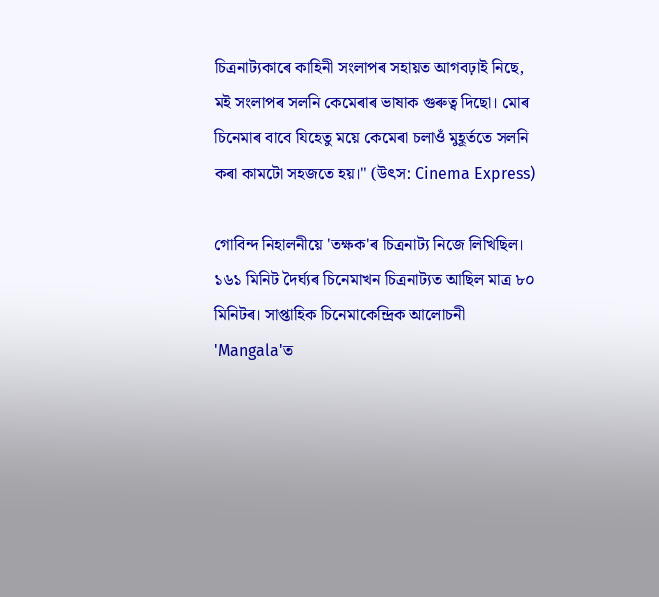চিত্রনাট্যকাৰে কাহিনী সংলাপৰ সহায়ত আগবঢ়াই নিছে, মই সংলাপৰ সলনি কেমেৰাৰ ভাষাক গুৰুত্ব দিছো। মোৰ চিনেমাৰ বাবে যিহেতু ময়ে কেমেৰা চলাওঁ মুহূৰ্ততে সলনি কৰা কামটো সহজতে হয়।" (উৎস: Cinema Express)

গোবিন্দ নিহালনীয়ে 'তক্ষক'ৰ চিত্ৰনাট্য নিজে লিখিছিল। ১৬১ মিনিট দৈৰ্ঘ্যৰ চিনেমাখন চিত্রনাট্যত আছিল মাত্র ৮০ মিনিটৰ। সাপ্তাহিক চিনেমাকেন্দ্রিক আলোচনী 'Mangala'ত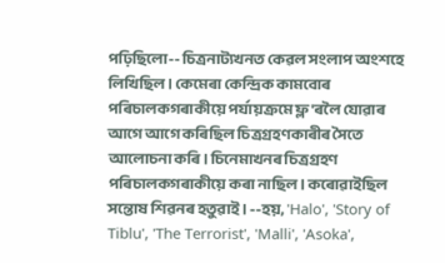পঢ়িছিলো-- চিত্রনাট্যখনত কেৱল সংলাপ অংশহে লিখিছিল। কেমেৰা কেন্দ্ৰিক কামবোৰ পৰিচালকগৰাকীয়ে পর্যায়ক্রমে ফ্ল'ৰলৈ যোৱাৰ আগে আগে কৰিছিল চিত্ৰগ্ৰহণকাৰীৰ সৈতে আলোচনা কৰি। চিনেমাখনৰ চিত্ৰগ্ৰহণ পৰিচালকগৰাকীয়ে কৰা নাছিল। কৰোৱাইছিল সন্তোষ শিৱনৰ হতুৱাই। --হয়, 'Halo', 'Story of Tiblu', 'The Terrorist', 'Malli', 'Asoka',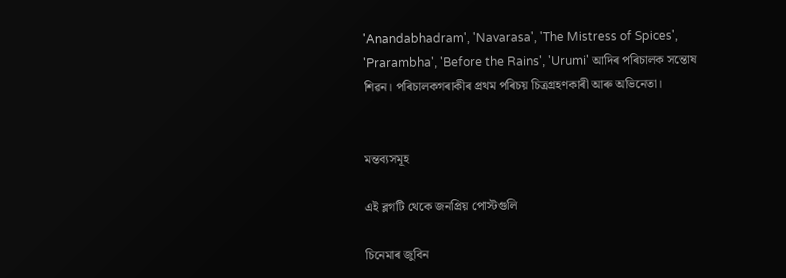'Anandabhadram', 'Navarasa', 'The Mistress of Spices', 'Prarambha', 'Before the Rains', 'Urumi' আদিৰ পৰিচালক সন্তোষ শিৱন। পৰিচালকগৰাকীৰ প্ৰথম পৰিচয় চিত্ৰগ্ৰহণকাৰী আৰু অভিনেতা।


মন্তব্যসমূহ

এই ব্লগটি থেকে জনপ্রিয় পোস্টগুলি

চিনেমাৰ জুবিন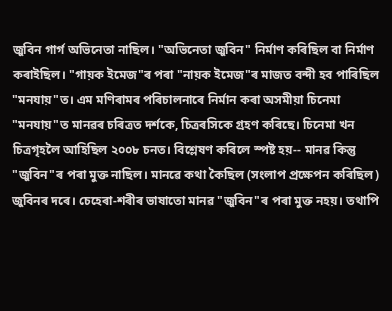জুবিন গাৰ্গ অভিনেতা নাছিল। "অভিনেতা জুবিন" নিৰ্মাণ কৰিছিল বা নিৰ্মাণ কৰাইছিল। "গায়ক ইমেজ"ৰ পৰা "নায়ক ইমেজ"ৰ মাজত বন্দী হব পাৰিছিল "মনযায়"ত। এম মণিৰামৰ পৰিচালনাৰে নিৰ্মান কৰা অসমীয়া চিনেমা "মনযায়"ত মানৱৰ চৰিত্ৰত দৰ্শকে, চিত্ৰৰসিকে গ্ৰহণ কৰিছে। চিনেমা খন চিত্ৰগৃহলৈ আহিছিল ২০০৮ চনত। বিশ্লেষণ কৰিলে স্পষ্ট হয়-- মানৱ কিন্তু "জুবিন"ৰ পৰা মুক্ত নাছিল। মানৱে কথা কৈছিল (সংলাপ প্ৰক্ষেপন কৰিছিল) জুবিনৰ দৰে। চেহেৰা-শৰীৰ ভাষাতো মানৱ "জুবিন"ৰ পৰা মুক্ত নহয়। তথাপি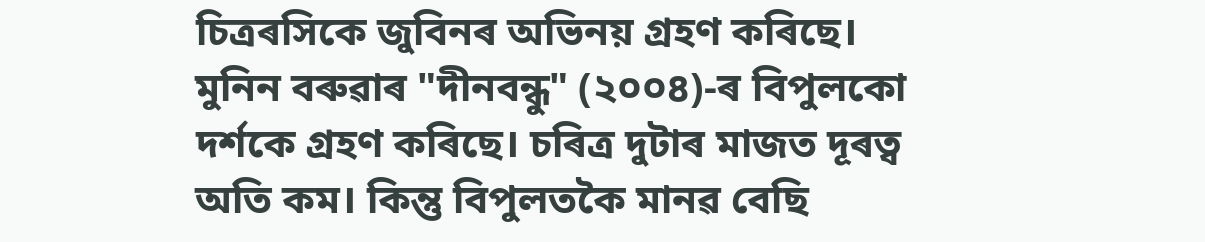চিত্ৰৰসিকে জুবিনৰ অভিনয় গ্ৰহণ কৰিছে। মুনিন বৰুৱাৰ "দীনবন্ধু" (২০০৪)-ৰ বিপুলকো দৰ্শকে গ্ৰহণ কৰিছে। চৰিত্ৰ দুটাৰ মাজত দূৰত্ব অতি কম। কিন্তু বিপুলতকৈ মানৱ বেছি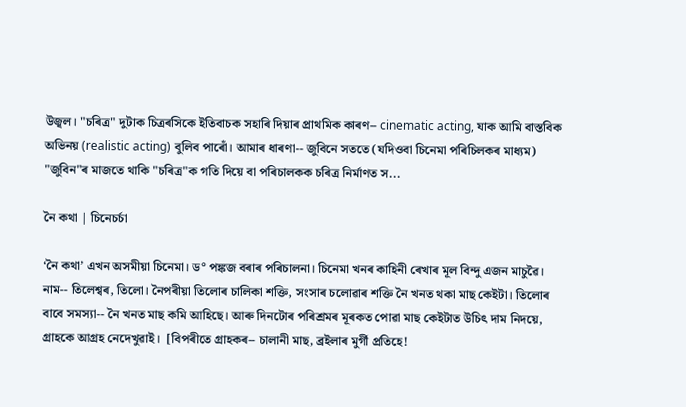উজ্বল। "চৰিত্ৰ" দুটাক চিত্ৰৰসিকে ইতিবাচক সহাৰি দিয়াৰ প্ৰাথমিক কাৰণ-- cinematic acting, যাক আমি বাস্তবিক অভিনয় (realistic acting) বুলিব পাৰোঁ। আমাৰ ধাৰণা-- জুবিনে সততে (যদিওবা চিনেমা পৰিচিলকৰ মাধ্যম) "জুবিন"ৰ মাজতে থাকি "চৰিত্ৰ"ক গতি দিয়ে বা পৰিচালকক চৰিত্ৰ নিৰ্মাণত স...

নৈ কথা | চিনেচৰ্চা

‘নৈ কথা’ এখন অসমীয়া চিনেমা। ড° পঙ্কজ বৰাৰ পৰিচালনা। চিনেমা খনৰ কাহিনী ৰেখাৰ মূল বিন্দু এজন মাচুৱৈ। নাম-- তিলেশ্বৰ, তিলো। নৈপৰীয়া তিলোৰ চালিকা শক্তি, সংসাৰ চলোৱাৰ শক্তি নৈ খনত থকা মাছ কেইটা। তিলোৰ বাবে সমস্যা-- নৈ খনত মাছ কমি আহিছে। আৰু দিনটোৰ পৰিশ্ৰমৰ মূৰকত পোৱা মাছ কেইটাত উচিৎ দাম নিদয়ে, গ্ৰাহকে আগ্ৰহ নেদেখুৱাই।  [বিপৰীতে গ্ৰাহকৰ-- চালানী মাছ, ব্ৰইলাৰ মুৰ্গী প্ৰতিহে!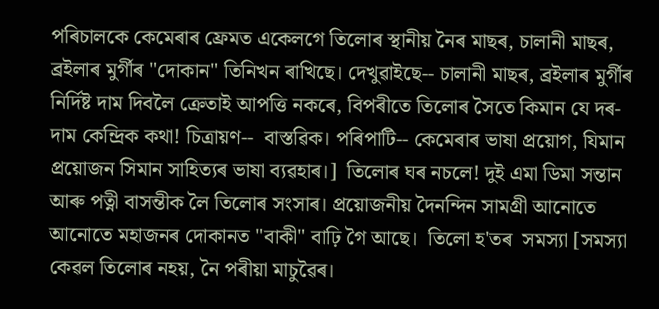পৰিচালকে কেমেৰাৰ ফ্ৰেমত একেলগে তিলোৰ স্থানীয় নৈৰ মাছৰ, চালানী মাছৰ, ব্ৰইলাৰ মুৰ্গীৰ "দোকান" তিনিখন ৰাখিছে। দেখুৱাইছে-- চালানী মাছৰ, ব্ৰইলাৰ মুৰ্গীৰ নিৰ্দিষ্ট দাম দিবলৈ ক্ৰেতাই আপত্তি নকৰে, বিপৰীতে তিলোৰ সৈতে কিমান যে দৰ-দাম কেন্দ্ৰিক কথা! চিত্ৰায়ণ--  বাস্তৱিক। পৰিপাটি-- কেমেৰাৰ ভাষা প্ৰয়োগ, যিমান প্ৰয়োজন সিমান সাহিত্যৰ ভাষা ব্যৱহাৰ।]  তিলোৰ ঘৰ নচলে! দুই এমা ডিমা সন্তান আৰু পত্নী বাসন্তীক লৈ তিলোৰ সংসাৰ। প্ৰয়োজনীয় দৈনন্দিন সামগ্ৰী আনোতে আনোতে মহাজনৰ দোকানত "বাকী" বাঢ়ি গৈ আছে।  তিলো হ'তৰ  সমস্যা [সমস্যা কেৱল তিলোৰ নহয়, নৈ পৰীয়া মাচুৱৈৰ।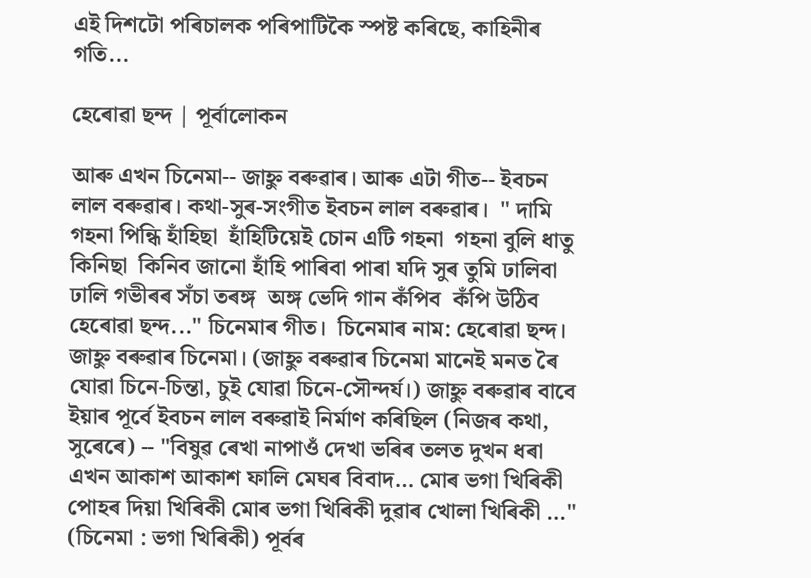এই দিশটো পৰিচালক পৰিপাটিকৈ স্পষ্ট কৰিছে, কাহিনীৰ গতি...

হেৰোৱা ছন্দ | পূৰ্বালোকন

আৰু এখন চিনেমা-- জাহ্নু বৰুৱাৰ। আৰু এটা গীত-- ইবচন লাল বৰুৱাৰ। কথা-সুৰ-সংগীত ইবচন লাল বৰুৱাৰ।  " দামি গহনা পিন্ধি হাঁহিছা  হাঁহিটিয়েই চোন এটি গহনা  গহনা বুলি ধাতু কিনিছা  কিনিব জানো হাঁহি পাৰিবা পাৰা যদি সুৰ তুমি ঢালিবা  ঢালি গভীৰৰ সঁচা তৰঙ্গ  অঙ্গ ভেদি গান কঁপিব  কঁপি উঠিব হেৰোৱা ছন্দ..." চিনেমাৰ গীত।  চিনেমাৰ নাম: হেৰোৱা ছন্দ।  জাহ্নু বৰুৱাৰ চিনেমা। (জাহ্নু বৰুৱাৰ চিনেমা মানেই মনত ৰৈ যোৱা চিনে-চিন্তা, চুই যোৱা চিনে-সৌন্দৰ্য।) জাহ্নু বৰুৱাৰ বাবে ইয়াৰ পূৰ্বে ইবচন লাল বৰুৱাই নিৰ্মাণ কৰিছিল (নিজৰ কথা, সুৰেৰে) -- "বিষুৱ ৰেখা নাপাওঁ দেখা ভৰিৰ তলত দুখন ধৰা এখন আকাশ আকাশ ফালি মেঘৰ বিবাদ… মোৰ ভগা খিৰিকী পোহৰ দিয়া খিৰিকী মোৰ ভগা খিৰিকী দুৱাৰ খোলা খিৰিকী …" (চিনেমা : ভগা খিৰিকী) পূৰ্বৰ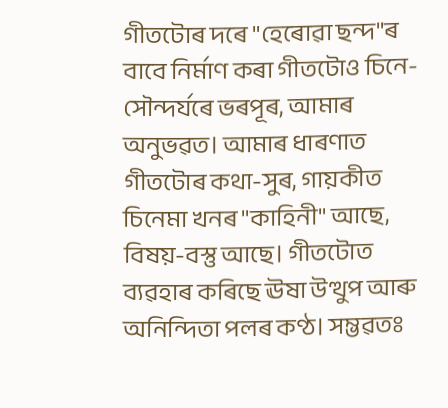গীতটোৰ দৰে "হেৰোৱা ছন্দ"ৰ বাবে নিৰ্মাণ কৰা গীতটোও চিনে-সৌন্দৰ্যৰে ভৰপূৰ, আমাৰ অনুভৱত। আমাৰ ধাৰণাত গীতটোৰ কথা-সুৰ, গায়কীত চিনেমা খনৰ "কাহিনী" আছে, বিষয়-বস্তু আছে। গীতটোত ব্যৱহাৰ কৰিছে ঊষা উত্থুপ আৰু অনিন্দিতা পলৰ কণ্ঠ। সম্ভৱতঃ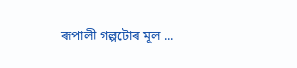ৰূপালী গল্পটোৰ মূল ...